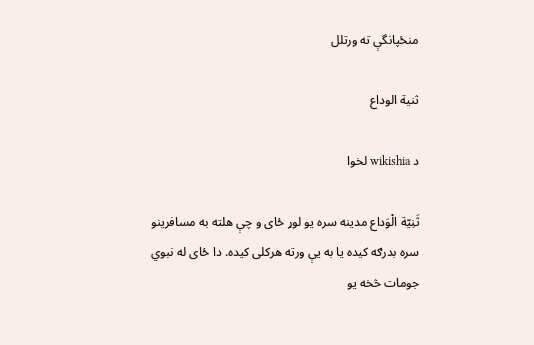منځپانگې ته ورتلل

ثنیة الوداع

د wikishia لخوا

ثَنِیّة الْوَداع مدینه سره یو لوړ ځای و چې هلته به مسافرینو سره بدرګه کیده یا به یې ورته هرکلی کیده. دا ځای له نبوي جومات څخه یو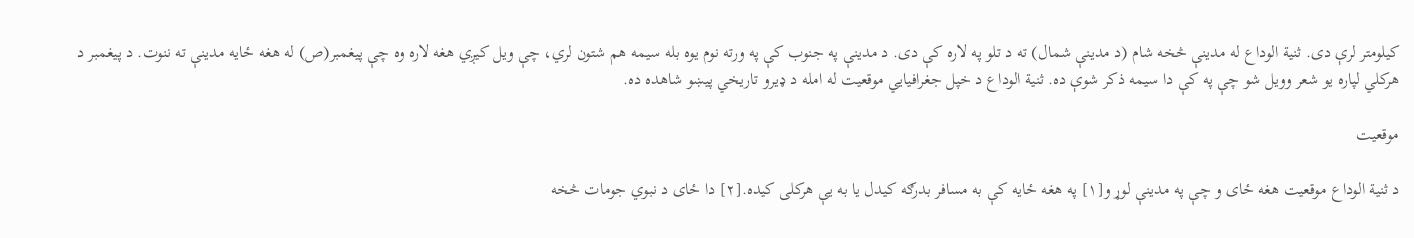کیلومتر لرې دی. ثنیة الوداع له مدینې څخه شام (د مدینې شمال) ته د تلو په لاره کې دی. د مدینې په جنوب کې په ورته نوم یوه بله سیمه هم شتون لري، چې ویل کیږي هغه لاره وه چې پیغمبر(ص) له هغه ځایه مدینې ته ننوت. د پیغمبر د هرکلي لپاره یو شعر وویل شو چې په کې دا سیمه ذکر شوې ده. ثنیة الوداع د خپل جغرافیایي موقعیت له امله د ډیرو تاریخي پیښو شاهده ده.

موقعیت

د ثنیة الوداع موقعیت هغه ځای و چې په مدینې لوړ و[۱] په هغه ځایه کې به مسافر بدرګه کیدل یا به یې هرکلی کیده.[۲] دا ځای د نبوي جومات څخه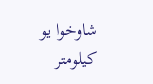شاوخوا یو کیلومتر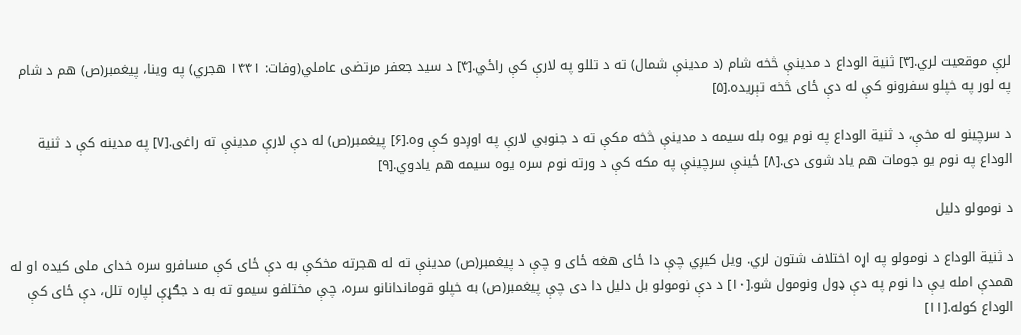لرې موقعیت لري.[۳] ثنیة الوداع د مدینې څخه شام (د مدینې شمال) ته د تللو په لارې کې راځي.[۴] د سید جعفر مرتضی عاملي(وفات: ۱۴۴۱ هجري) په وینا، پیغمبر(ص) هم د شام په لور په خپلو سفرونو کې له دې ځای څخه تېریده.[۵]

د سرچینو له مخې، د ثنیة الوداع په نوم یوه بله سیمه د مدینې څخه مکې ته د جنوبي لارې په اوږدو کې وه.[۶] پیغمبر(ص) له دې لارې مدینې ته راغی.[۷] په مدینه کې د ثنیة الوداع په نوم یو جومات هم یاد شوی دی.[۸] ځینې سرچینې په مکه کې د ورته نوم سره یوه سیمه هم یادوي.[۹]

د نومولو دلیل

د ثنیة الوداع د نومولو په اړه اختلاف شتون لري. ویل کیږي چې دا ځای هغه ځای و چې د پیغمبر(ص) مدینې ته له هجرته مخکې به دې ځای کې مسافرو سره خدای ملی کیده او له همدې امله یې دا نوم په دې ډول ونومول شو.[۱۰] د دې نومولو بل دلیل دا دی چې پیغمبر(ص) به خپلو قوماندانانو سره، چې مختلفو سیمو ته به د جګړې لپاره تلل، دې ځای کې الوداع کوله.[۱۱]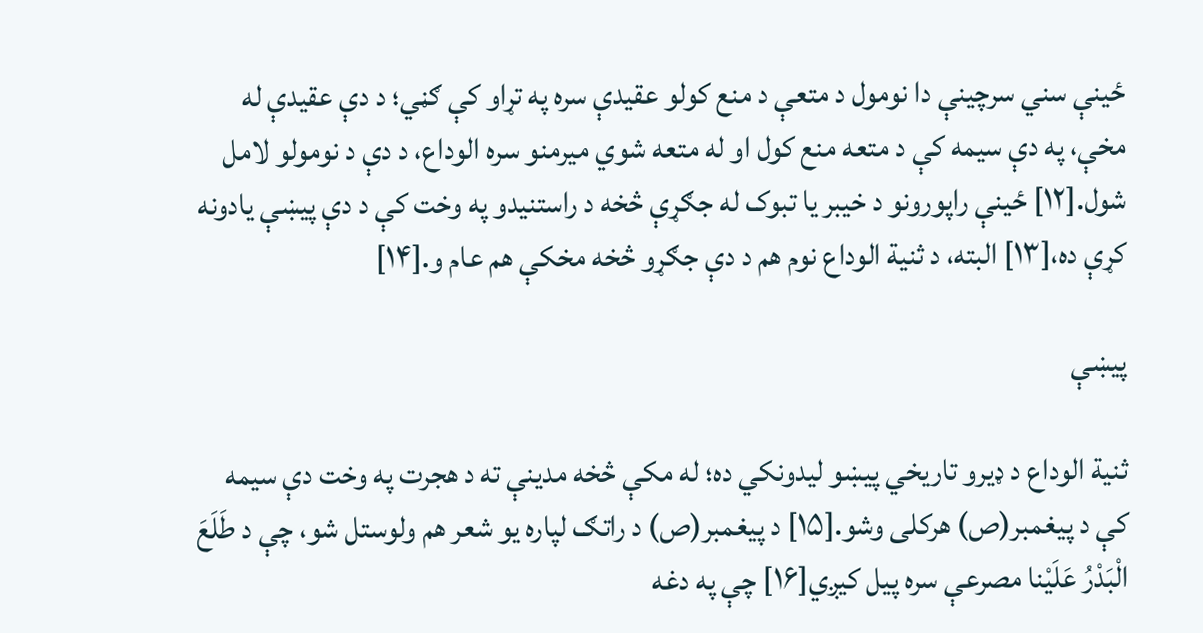ځینې سني سرچینې دا نومول د متعې د منع کولو عقیدې سره په تړاو کې ګڼي؛ د دې عقیدې له مخې، په دې سیمه کې د متعه منع کول او له متعه شوي میرمنو سره الوداع، د دې د نومولو لامل شول.[۱۲] ځینې راپورونو د خیبر یا تبوک له جګړې څخه د راستنیدو په وخت کې د دې پیښې یادونه کړې ده،[۱۳] البته، د ثنیة الوداع نوم هم د دې جګړو څخه مخکې هم عام و.[۱۴]

پیښې

ثنیة الوداع د ډیرو تاریخي پیښو لیدونکي ده؛ له مکې څخه مدینې ته د هجرت په وخت دې سیمه کې د پیغمبر(ص) هرکلی وشو.[۱۵] د پیغمبر(ص) د راتګ لپاره یو شعر هم ولوستل شو، چې د طَلَعَ الْبَدْرُ عَلَیْنا مصرعې سره پيل کیږي[۱۶] چې په دغه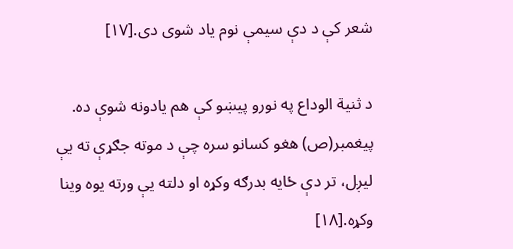شعر کې د دې سیمې نوم یاد شوی دی.[۱۷]

د ثنیة الوداع په نورو پیښو کې هم یادونه شوې ده. پیغمبر(ص) هغو کسانو سره چې د موته جګړې ته یې لیږل، تر دې ځایه بدرګه وکړه او دلته یې ورته یوه وینا وکړه.[۱۸]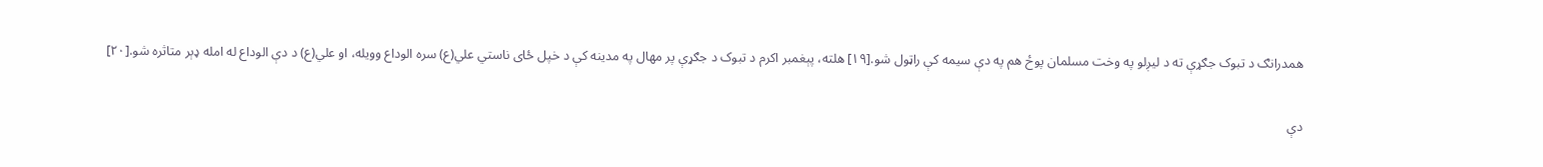همدرانګ د تبوک جګړې ته د لیږلو په وخت مسلمان پوځ هم په دې سیمه کې راټول شو.[۱۹] هلته، پېغمبر اکرم د تبوک د جګړې پر مهال په مدینه کې د خپل ځای ناستي علي(ع) سره الوداع وویله، او علي(ع) د دې الوداع له امله ډېر متاثره شو.[۲۰]

دې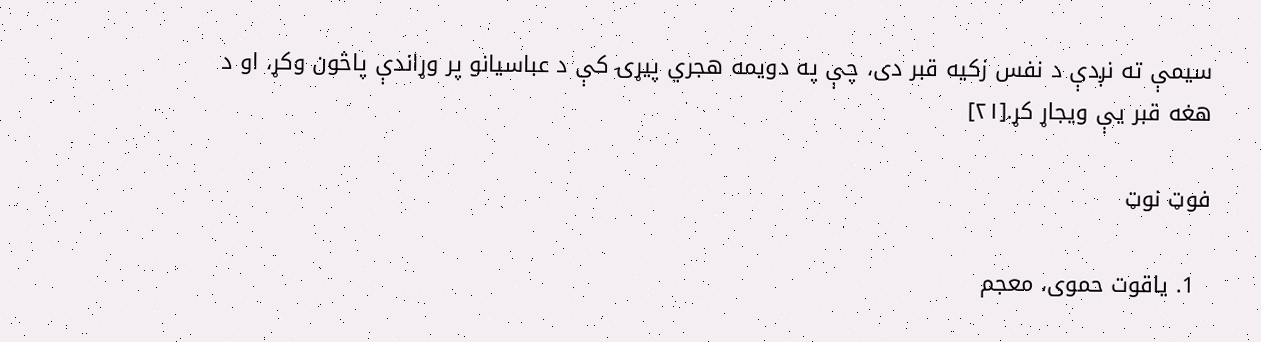سیمې ته نږدې د نفس زکیه قبر دی، چې په دویمه هجري پیړۍ کې د عباسیانو پر وړاندې پاڅون وکړ، او د هغه قبر یې ویجاړ کړ.[۲۱]

فوټ نوټ

  1. یاقوت حموی، معجم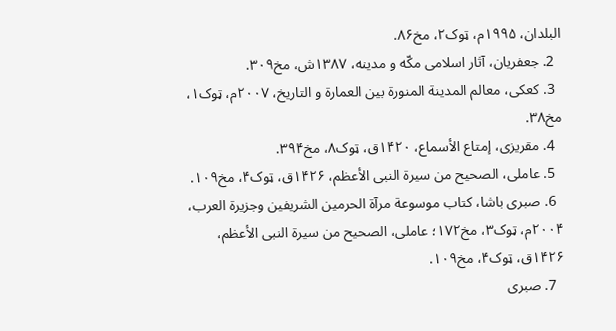البلدان، ۱۹۹۵م، ټوک۲، مخ۸۶.
  2. جعفریان، آثار اسلامی مکّه و مدینه، ۱۳۸۷ش، مخ۳۰۹.
  3. کعکی، معالم المدینة المنورة بین العمارة و التاریخ، ۲۰۰۷م، ټوک۱، مخ۳۸.
  4. مقریزی، إمتاع الأسماع، ۱۴۲۰ق، ټوک۸، مخ۳۹۴.
  5. عاملی، الصحیح من سیرة النبی الأعظم، ۱۴۲۶ق، ټوک۴، مخ۱۰۹.
  6. صبری باشا، کتاب موسوعة مرآة الحرمین الشریفین وجزیرة العرب، ۲۰۰۴م، ټوک۳، مخ۱۷۲؛ عاملی، الصحیح من سیرة النبی الأعظم، ۱۴۲۶ق، ټوک۴، مخ۱۰۹.
  7. صبری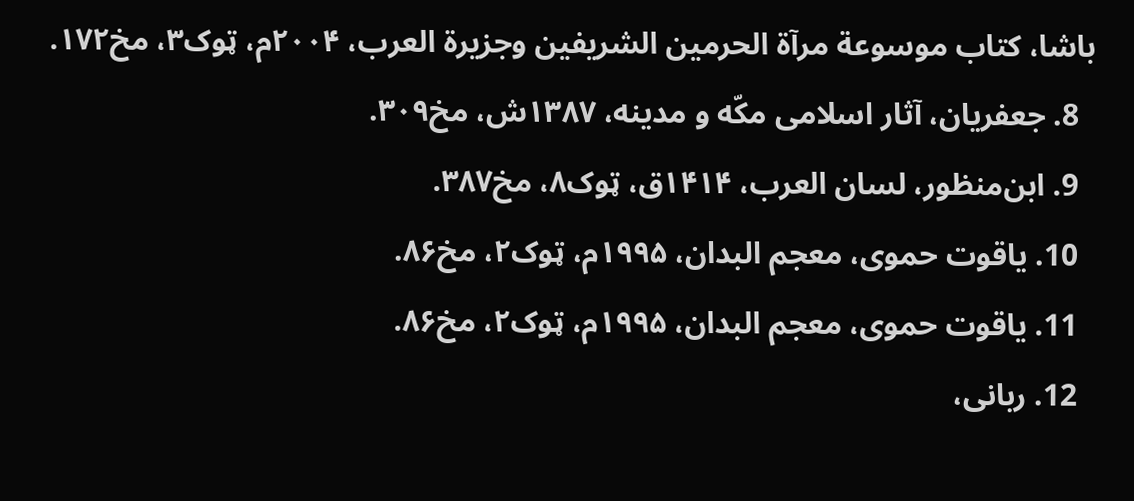باشا، کتاب موسوعة مرآة الحرمین الشریفین وجزیرة العرب، ۲۰۰۴م، ټوک۳، مخ۱۷۲.
  8. جعفریان، آثار اسلامی مکّه و مدینه، ۱۳۸۷ش، مخ۳۰۹.
  9. ابن‌منظور، لسان العرب، ۱۴۱۴ق، ټوک۸، مخ۳۸۷.
  10. یاقوت حموی، معجم البدان، ۱۹۹۵م، ټوک۲، مخ۸۶.
  11. یاقوت حموی، معجم البدان، ۱۹۹۵م، ټوک۲، مخ۸۶.
  12. ربانی،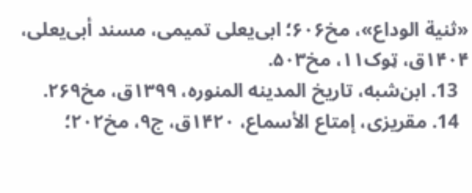«ثنیة الوداع»، مخ۶۰۶؛ ابی‌یعلی تمیمی، مسند أبی‌یعلی، ۱۴۰۴ق، ټوک۱۱، مخ۵۰۳.
  13. ابن‌شبه، تاریخ المدینه المنوره، ۱۳۹۹ق، مخ۲۶۹.
  14. مقریزی، إمتاع الأسماع، ۱۴۲۰ق، ج۹، مخ۲۰۲؛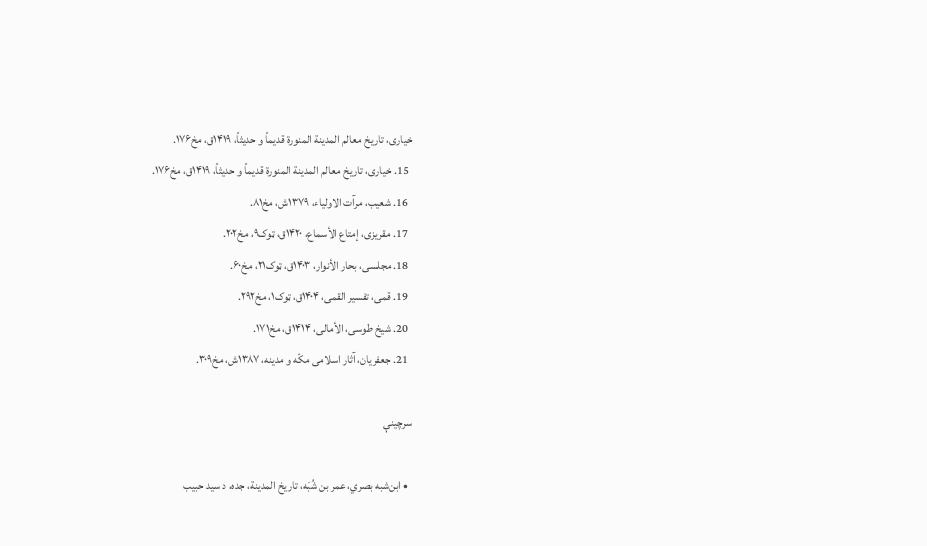خیاری، تاریخ معالم المدینة المنورة قدیماً و حدیثاً، ۱۴۱۹ق، مخ۱۷۶.
  15. خیاری، تاریخ معالم المدینة المنورة قدیماً و حدیثاً، ۱۴۱۹ق، مخ۱۷۶.
  16. شعیب، مرآت الاولیاء، ۱۳۷۹ش، مخ۸۱.
  17. مقریزی، إمتاع الأسماع، ۱۴۲۰ق، ټوک۹، مخ۲۰۲.
  18. مجلسی، بحار الأنوار، ۱۴۰۳ق، ټوک۲۱، مخ۶۰.
  19. قمی، تفسیر القمی، ۱۴۰۴ق، ټوک۱، مخ۲۹۲.
  20. شیخ طوسی، الأمالی، ۱۴۱۴ق، مخ۱۷۱.
  21. جعفریان، آثار اسلامی مکّه و مدینه، ۱۳۸۷ش، مخ۳۰۹.

سرچينې

  • ابن‌شبه بصري، عمر بن شُبَه، تاریخ المدینة، جده، د سید حبیب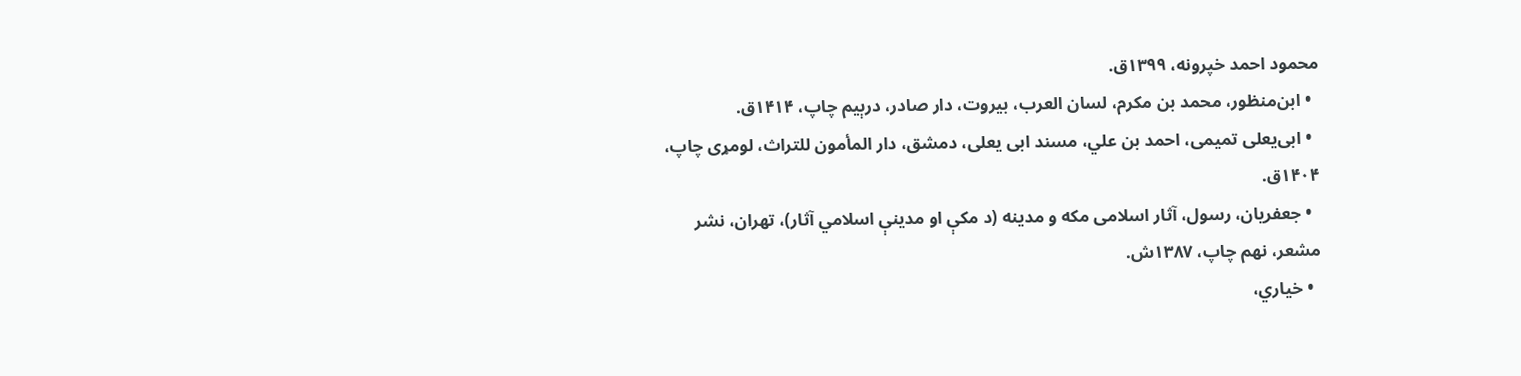محمود احمد خپرونه، ۱۳۹۹ق.
  • ابن‌منظور، محمد بن مکرم، لسان العرب، بیروت، دار صادر، درېیم چاپ، ۱۴۱۴ق.
  • ابی‌یعلی تمیمی، احمد بن علي، مسند ابی یعلی، دمشق، دار المأمون للتراث، لومړی چاپ، ۱۴۰۴ق.
  • جعفریان، رسول، آثار اسلامی مکه و مدینه (د مکې او مدینې اسلامي آثار)، تهران، نشر مشعر، نهم چاپ، ۱۳۸۷ش.
  • خیاري،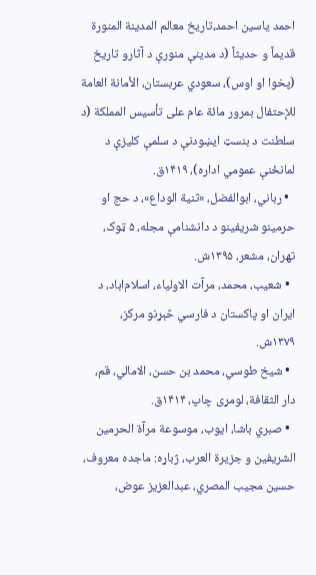احمد یاسین احمد،تاریخ معالم المدینة المنورة قدیماً و حدیثاً (د مدینې منورې د آثارو تاریخ (پخوا او اوس)، سعودي عربستان، الأمانة العامة للإحتفال بمرور مائة عام علی تأسیس المملکة (د سلطنت د بنسټ ایښودنې د سلمې کلیزې د لمانځنې عمومي اداره)، ۱۴۱۹ق.
  • رباني، ابوالفضل، «ثنیة الوداع»، د حج او حرمینو شریفینو د دانشنامې مجله، ۵ ټوک، تهران، مشعر، ۱۳۹۵ش.
  • شعیب، محمد، مرآت الاولیاء، اسلام‌اباد، د ایران او پاکستان د فارسي څېړنو مرکز، ۱۳۷۹ش.
  • شیخ طوسي، محمد بن حسن، الامالي، قم، دار الثقافة، لومړی چاپ، ۱۴۱۴ق.
  • صبري باشا، ایوب، موسوعة مرآة الحرمین الشریفین و جزیرة العرب، ژباړه: ماجده معروف، حسین مجیب المصري، عبدالعزیز عوض،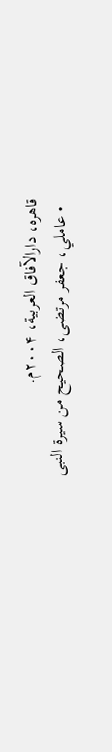قاهره، دارالآفاق العربیة، ۲۰۰۴م.
  • عاملي، جعفر مرتضی، الصحیح من سیرة النبی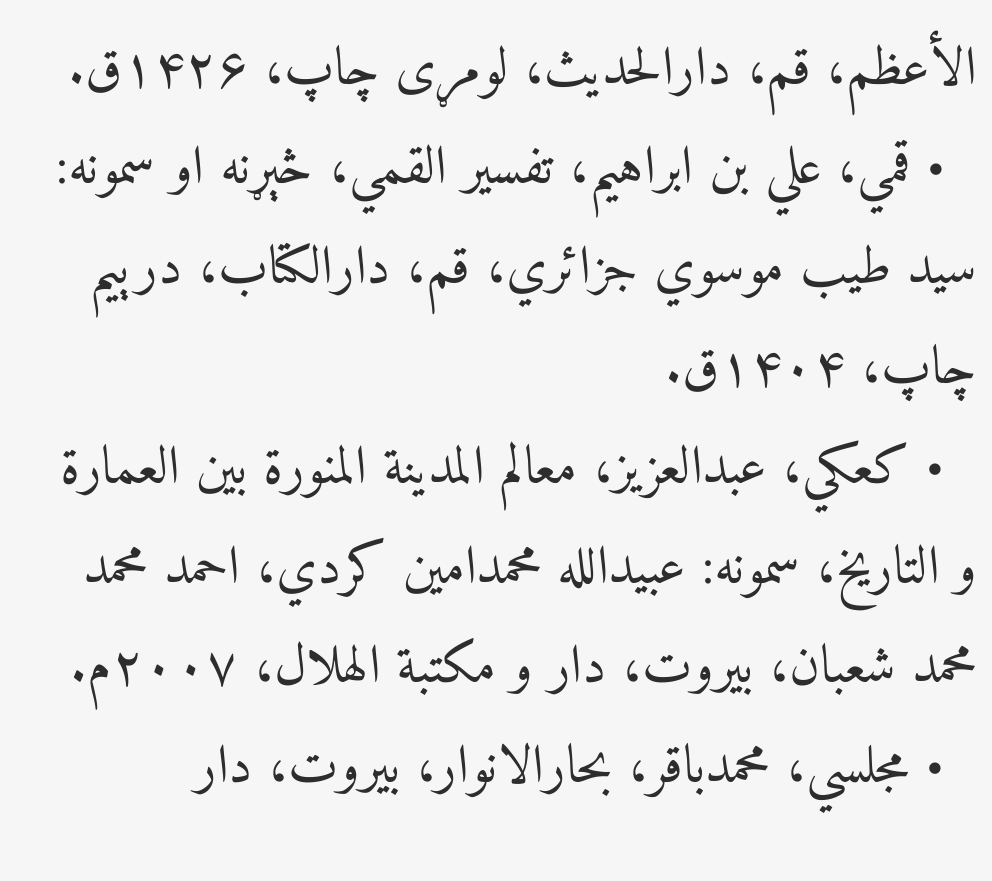الأعظم، قم، دارالحدیث، لومړی چاپ، ۱۴۲۶ق.
  • قمي، علي بن ابراهیم، تفسیر القمي، څېړنه او سمونه: سید طیب موسوي جزائري، قم، دارالکتاب، درېیم چاپ، ۱۴۰۴ق.
  • کعکي، عبدالعزیز، معالم المدینة المنورة بین العمارة و التاریخ، سمونه: عبیدالله محمدامین کردي، احمد محمد محمد شعبان، بیروت، دار و مکتبة الهلال، ۲۰۰۷م.
  • مجلسي، محمدباقر، بحارالانوار، بیروت، دار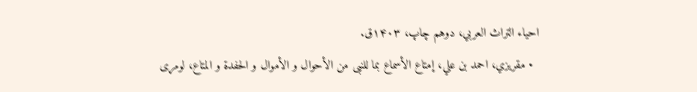احیاء التراث العربي، دوهم چاپ، ۱۴۰۳ق.
  • مقریزي، احمد بن علي، إمتاع الأسماع بما للنبی من الأحوال و الأموال و الحفدة و المتاع، لومړی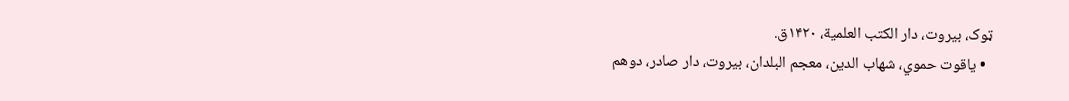ټوک، بیروت، دار الکتب العلمیة، ۱۴۲۰ق.
  • یاقوت حموي، شهاب الدین، معجم البلدان، بیروت، دار صادر، دوهم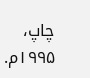چاپ، ۱۹۹۵م.